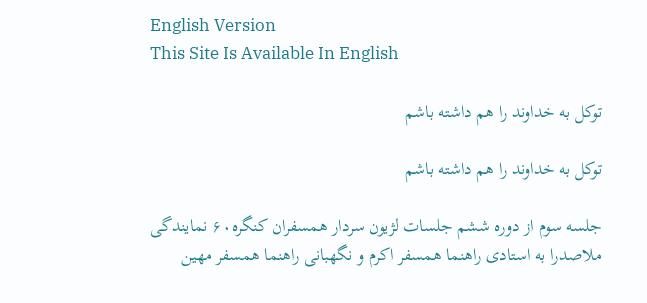English Version
This Site Is Available In English

توکل به خداوند را هم داشته باشم

توکل به خداوند را هم داشته باشم

جلسه سوم از دوره ششم جلسات لژیون سردار همسفران کنگره۶۰ نمایندگی ملاصدرا به استادی راهنما همسفر اکرم و نگهبانی راهنما همسفر مهین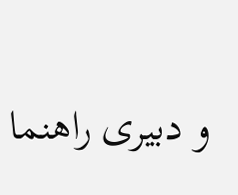و دبیری راهنما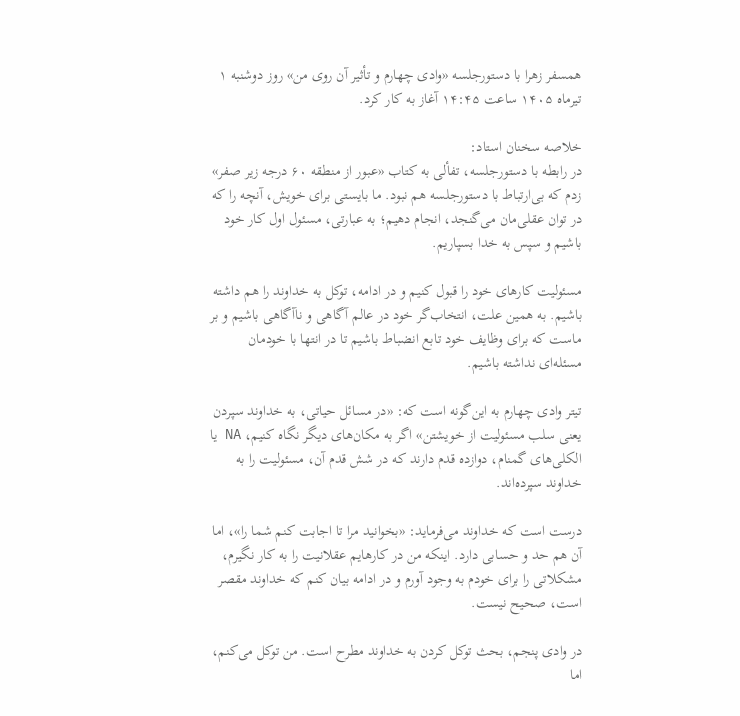همسفر زهرا با دستور‌جلسه «وادی چهارم و تأثیر آن روی من» روز دوشنبه ۱ تیرماه ۱۴۰۵ ساعت ۱۴:۴۵ آغاز به کار کرد.

خلاصه سخنان استاد:
در رابطه با دستورجلسه، تفألی به کتاب «عبور از منطقه ۶۰ درجه زیر صفر» زدم که بی‌ارتباط با دستورجلسه هم نبود. ما بایستی برای خویش، آنچه را که در توان عقلی‌مان می‌گنجد، انجام دهیم؛ به عبارتی، مسئول اول کار خود باشیم و سپس به خدا بسپاریم.

مسئولیت کارهای خود را قبول کنیم و در ادامه، توکل به خداوند را هم داشته باشیم. به همین علت، انتخاب‌گر خود در عالم آگاهی و ناآگاهی باشیم و بر ماست که برای وظایف خود تابع انضباط باشیم تا در انتها با خودمان مسئله‌ای نداشته باشیم.

تیتر وادی چهارم به این‌گونه است که: «در مسائل حیاتی، به خداوند سپردن یعنی سلب مسئولیت از خویشتن» اگر به مکان‌های دیگر نگاه کنیم، NA یا الکلی‌های گمنام، دوازده قدم دارند که در شش قدم آن، مسئولیت را به خداوند سپرده‌اند.

درست است که خداوند می‌فرماید: «بخوانید مرا تا اجابت کنم شما را»، اما آن هم حد و حسابی دارد. اینکه من در کارهایم عقلانیت را به کار نگیرم، مشکلاتی را برای خودم به وجود آورم و در ادامه بیان کنم که خداوند مقصر است، صحیح نیست.

در وادی پنجم، بحث توکل کردن به خداوند مطرح است. من توکل می‌کنم، اما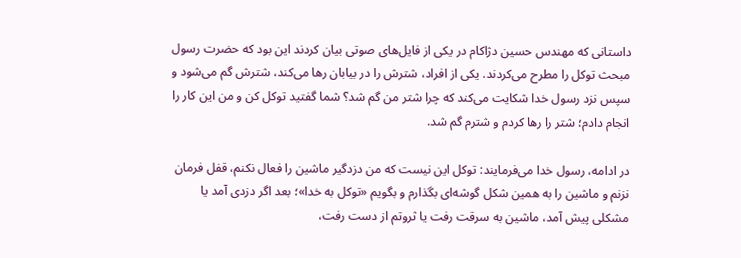داستانی که مهندس حسین دژاکام در یکی از فایل‌های صوتی بیان کردند این بود که حضرت رسول مبحث توکل را مطرح می‌کردند. یکی از افراد، شترش را در بیابان رها می‌کند، شترش گم می‌شود و سپس نزد رسول خدا شکایت می‌کند که چرا شتر من گم شد؟ شما گفتید توکل کن و من این کار را انجام دادم؛ شتر را رها کردم و شترم گم شد.

در ادامه، رسول خدا می‌فرمایند: توکل این نیست که من دزدگیر ماشین را فعال نکنم، قفل فرمان نزنم و ماشین را به همین شکل گوشه‌ای بگذارم و بگویم «توکل به خدا»؛ بعد اگر دزدی آمد یا مشکلی پیش آمد، ماشین به سرقت رفت یا ثروتم از دست رفت،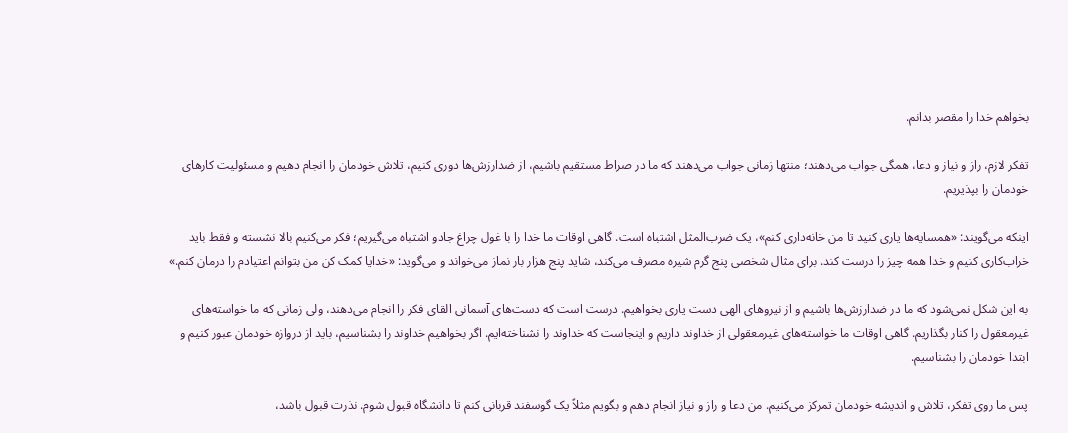بخواهم خدا را مقصر بدانم.

تفکر لازم، راز و نیاز و دعا، همگی جواب می‌دهند؛ منتها زمانی جواب می‌دهند که ما در صراط مستقیم باشیم، از ضدارزش‌ها دوری کنیم، تلاش خودمان را انجام دهیم و مسئولیت کارهای خودمان را بپذیریم.

اینکه می‌گویند: «همسایه‌ها یاری کنید تا من خانه‌داری کنم»، یک ضرب‌المثل اشتباه است. گاهی اوقات ما خدا را با غول چراغ جادو اشتباه می‌گیریم؛ فکر می‌کنیم بالا نشسته و فقط باید خراب‌کاری کنیم و خدا همه چیز را درست کند. برای مثال شخصی پنج گرم شیره مصرف می‌کند، شاید پنج هزار بار نماز می‌خواند و می‌گوید: «خدایا کمک کن من بتوانم اعتیادم را درمان کنم.»

به این شکل نمی‌شود که ما در ضدارزش‌ها باشیم و از نیروهای الهی دست یاری بخواهیم. درست است که دست‌های آسمانی القای فکر را انجام می‌دهند، ولی زمانی که ما خواسته‌های غیرمعقول را کنار بگذاریم. گاهی اوقات ما خواسته‌های غیرمعقولی از خداوند داریم و اینجاست که خداوند را نشناخته‌ایم. اگر بخواهیم خداوند را بشناسیم، باید از دروازه خودمان عبور کنیم و ابتدا خودمان را بشناسیم.

پس ما روی تفکر، تلاش و اندیشه خودمان تمرکز می‌کنیم. من دعا و راز و نیاز انجام دهم و بگویم مثلاً یک گوسفند قربانی کنم تا دانشگاه قبول شوم. نذرت قبول باشد،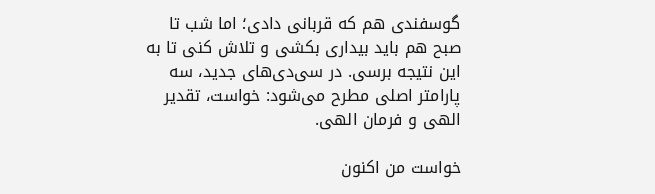گوسفندی هم که قربانی دادی؛ اما شب تا صبح هم باید بیداری بکشی و تلاش کنی تا به این نتیجه برسی. در سی‌دی‌های جدید، سه پارامتر اصلی مطرح می‌شود: خواست، تقدیر الهی و فرمان الهی.

خواست من اکنون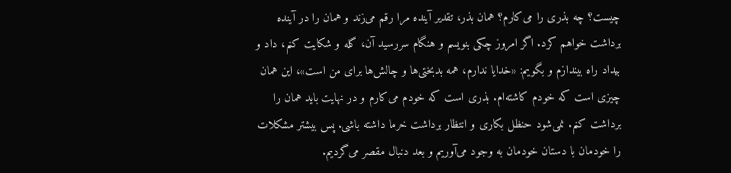چیست؟ چه بذری را می‌کارم؟ همان بذر، تقدیر آینده مرا رقم می‌زند و همان را در آینده برداشت خواهم کرد. اگر امروز چکی بنویسم و هنگام سررسید آن، گله و شکایت کنم، داد و بیداد راه بیندازم و بگویم: «خدایا ندارم، همه بدبختی‌ها و چالش‌ها برای من است»، این همان چیزی است که خودم کاشته‌ام. بذری است که خودم می‌کارم و در نهایت باید همان را برداشت کنم. نمی‌شود حنظل بکاری و انتظار برداشت خرما داشته باشی. پس بیشتر مشکلات را خودمان با دستان خودمان به وجود می‌آوریم و بعد دنبال مقصر می‌گردیم.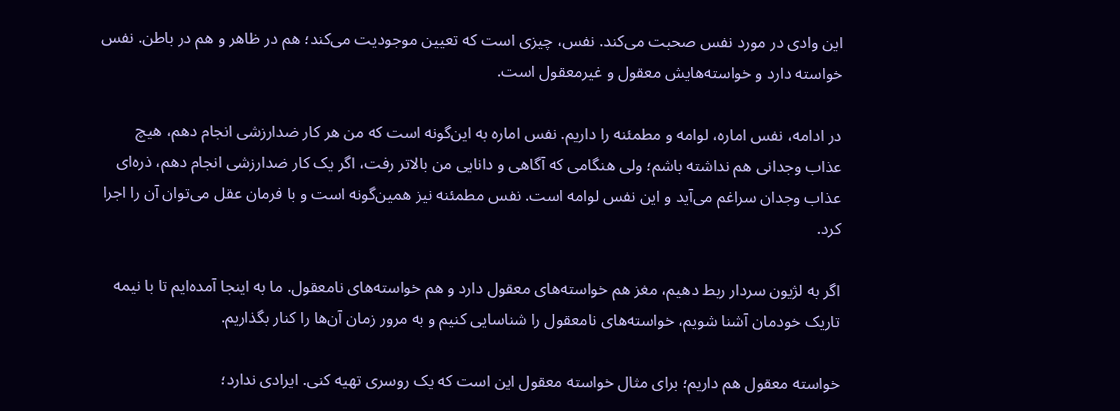این وادی در مورد نفس صحبت می‌کند. نفس، چیزی است که تعیین موجودیت می‌کند؛ هم در ظاهر و هم در باطن. نفس خواسته دارد و خواسته‌هایش معقول و غیرمعقول است.

در ادامه، نفس اماره، لوامه و مطمئنه را داریم. نفس اماره به این‌گونه است که من هر کار ضدارزشی انجام دهم، هیچ عذاب وجدانی هم نداشته باشم؛ ولی هنگامی که آگاهی و دانایی من بالاتر رفت، اگر یک کار ضدارزشی انجام دهم، ذره‌ای عذاب وجدان سراغم می‌آید و این نفس لوامه است. نفس مطمئنه نیز همین‌گونه است و با فرمان عقل می‌توان آن را اجرا کرد.

اگر به لژیون سردار ربط دهیم، مغز هم خواسته‌های معقول دارد و هم خواسته‌های نامعقول. ما به اینجا آمده‌ایم تا با نیمه تاریک خودمان آشنا شویم، خواسته‌های نامعقول را شناسایی کنیم و به مرور زمان آن‌ها را کنار بگذاریم.

خواسته معقول هم داریم؛ برای مثال خواسته معقول این است که یک روسری تهیه کنی. ایرادی ندارد؛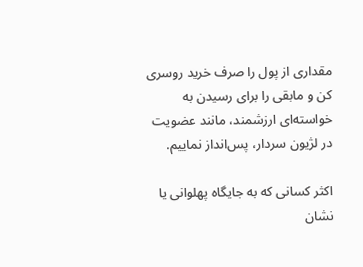مقداری از پول را صرف خرید روسری کن و مابقی را برای رسیدن به خواسته‌ای ارزشمند، مانند عضویت در لژیون سردار، پس‌انداز نماییم.

اکثر کسانی که به جایگاه پهلوانی یا نشان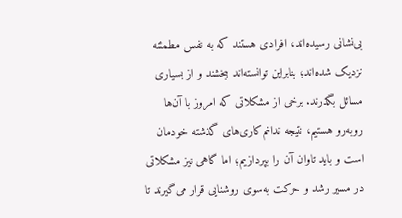بی‌نشانی رسیده‌اند، افرادی هستند که به نفس مطمئنه نزدیک شده‌اند؛ بنابراین توانسته‌اند ببخشند و از بسیاری مسائل بگذرند. برخی از مشکلاتی که امروز با آن‌ها روبه‌رو هستیم، نتیجه ندانم‌کاری‌های گذشته خودمان است و باید تاوان آن را بپردازیم؛ اما گاهی نیز مشکلاتی در مسیر رشد و حرکت به‌سوی روشنایی قرار می‌گیرند تا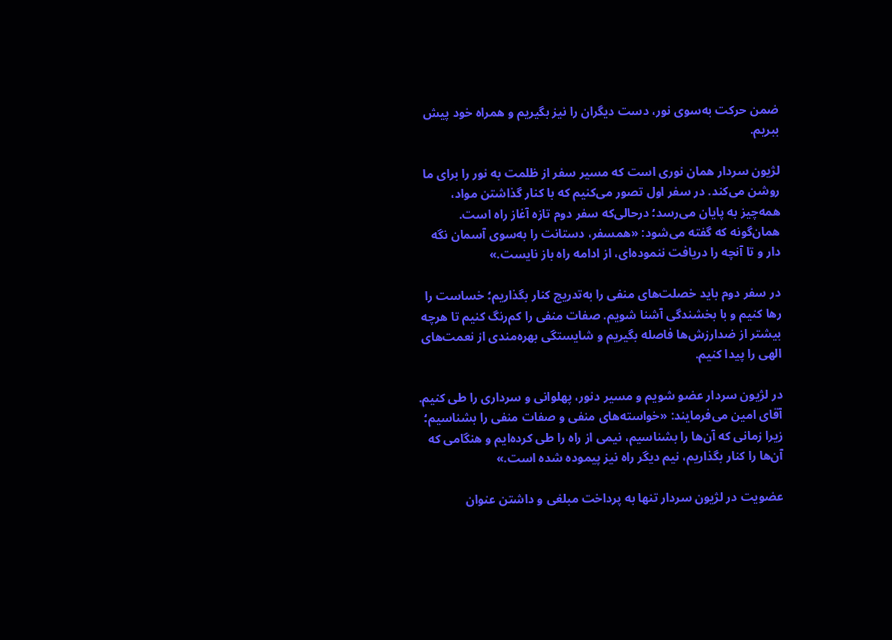ضمن حرکت به‌سوی نور، دست دیگران را نیز بگیریم و همراه خود پیش ببریم.

لژیون سردار همان نوری است که مسیر سفر از ظلمت به نور را برای ما روشن می‌کند. در سفر اول تصور می‌کنیم که با کنار گذاشتن مواد، همه‌چیز به پایان می‌رسد؛ درحالی‌که سفر دوم تازه آغاز راه است. همان‌گونه که گفته می‌شود: «همسفر، دستانت را به‌سوی آسمان نگه دار و تا آنچه را دریافت ننموده‌ای، از ادامه راه باز نایست.»

در سفر دوم باید خصلت‌های منفی را به‌تدریج کنار بگذاریم؛ خساست را رها کنیم و با بخشندگی آشنا شویم. صفات منفی را کم‌رنگ کنیم تا هرچه بیشتر از ضدارزش‌ها فاصله بگیریم و شایستگی بهره‌مندی از نعمت‌های الهی را پیدا کنیم.

در لژیون سردار عضو شویم و مسیر دنور، پهلوانی و سرداری را طی کنیم. آقای امین می‌فرمایند: «خواسته‌های منفی و صفات منفی را بشناسیم؛ زیرا زمانی که آن‌ها را بشناسیم، نیمی از راه را طی کرده‌ایم و هنگامی که آن‌ها را کنار بگذاریم، نیم دیگر راه نیز پیموده شده است.»

عضویت در لژیون سردار تنها به پرداخت مبلغی و داشتن عنوان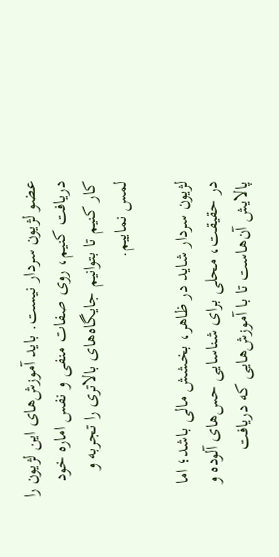عضو لژیون سردار نیست. باید آموزش‌های این لژیون را دریافت کنیم، روی صفات منفی و نفس اماره خود کار کنیم تا بتوانیم جایگاه‌های بالاتری را تجربه و لمس نماییم.

لژیون سردار شاید در ظاهر، بخشش مالی باشد؛ اما در حقیقت، محلی برای شناسایی حس‌های آلوده و پالایش آن‌هاست تا با آموزش‌هایی که دریافت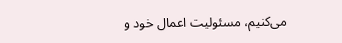می‌کنیم، مسئولیت اعمال خود و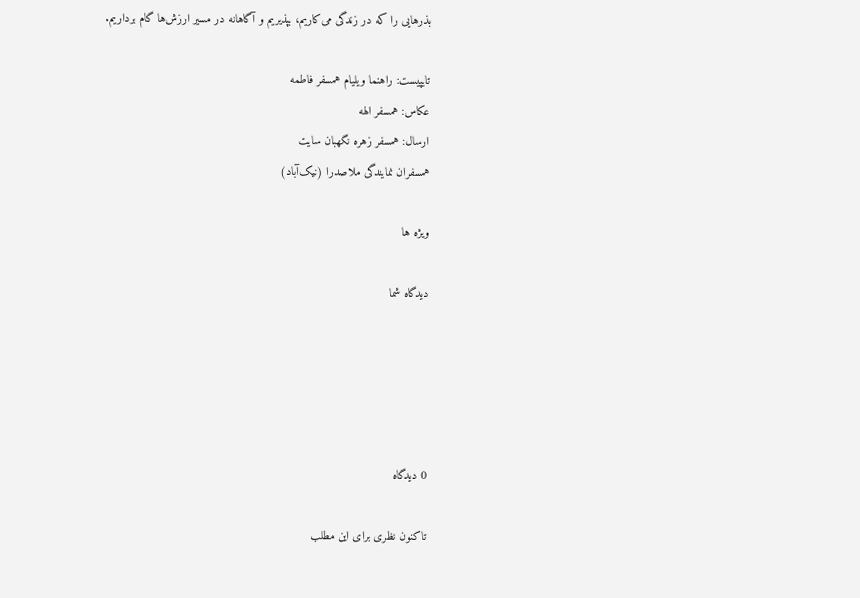بذرهایی را که در زندگی می‌کاریم، بپذیریم و آگاهانه در مسیر ارزش‌ها گام برداریم.

تایپیست: راهنما ویلیام همسفر فاطمه
عکاس: همسفر الهه
ارسال: همسفر زهره نگهبان سایت
همسفران نمایندگی ملاصدرا (نیک‌آباد)

ویژه ها

دیدگاه شما





0 دیدگاه

تاکنون نظری برای این مطلب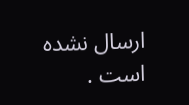ارسال نشده است .